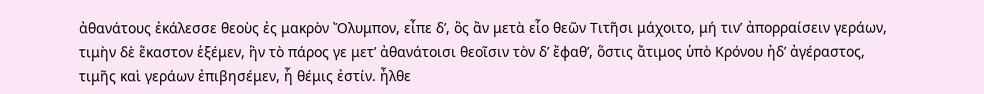ἀθανάτους ἐκάλεσσε θεοὺς ἐς μακρὸν Ὄλυμπον, εἶπε δʼ, ὃς ἂν μετὰ εἷο θεῶν Τιτῆσι μάχοιτο, μή τινʼ ἀπορραίσειν γεράων, τιμὴν δὲ ἕκαστον ἑξέμεν, ἣν τὸ πάρος γε μετʼ ἀθανάτοισι θεοῖσιν τὸν δʼ ἔφαθʼ, ὅστις ἄτιμος ὑπὸ Κρόνου ἠδʼ ἀγέραστος, τιμῆς καὶ γεράων ἐπιβησέμεν, ἧ θέμις ἐστίν. ἦλθε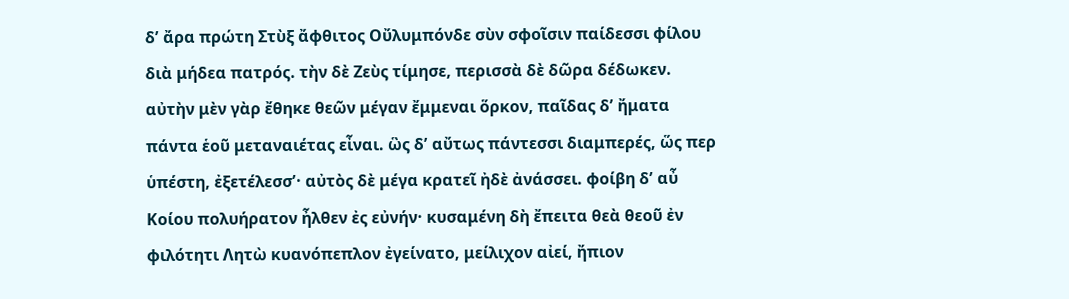δʼ ἄρα πρώτη Στὺξ ἄφθιτος Οὔλυμπόνδε σὺν σφοῖσιν παίδεσσι φίλου διὰ μήδεα πατρός. τὴν δὲ Ζεὺς τίμησε, περισσὰ δὲ δῶρα δέδωκεν. αὐτὴν μὲν γὰρ ἔθηκε θεῶν μέγαν ἔμμεναι ὅρκον, παῖδας δʼ ἤματα πάντα ἑοῦ μεταναιέτας εἶναι. ὣς δʼ αὔτως πάντεσσι διαμπερές, ὥς περ ὑπέστη, ἐξετέλεσσʼ· αὐτὸς δὲ μέγα κρατεῖ ἠδὲ ἀνάσσει. φοίβη δʼ αὖ Κοίου πολυήρατον ἦλθεν ἐς εὐνήν· κυσαμένη δὴ ἔπειτα θεὰ θεοῦ ἐν φιλότητι Λητὼ κυανόπεπλον ἐγείνατο, μείλιχον αἰεί, ἤπιον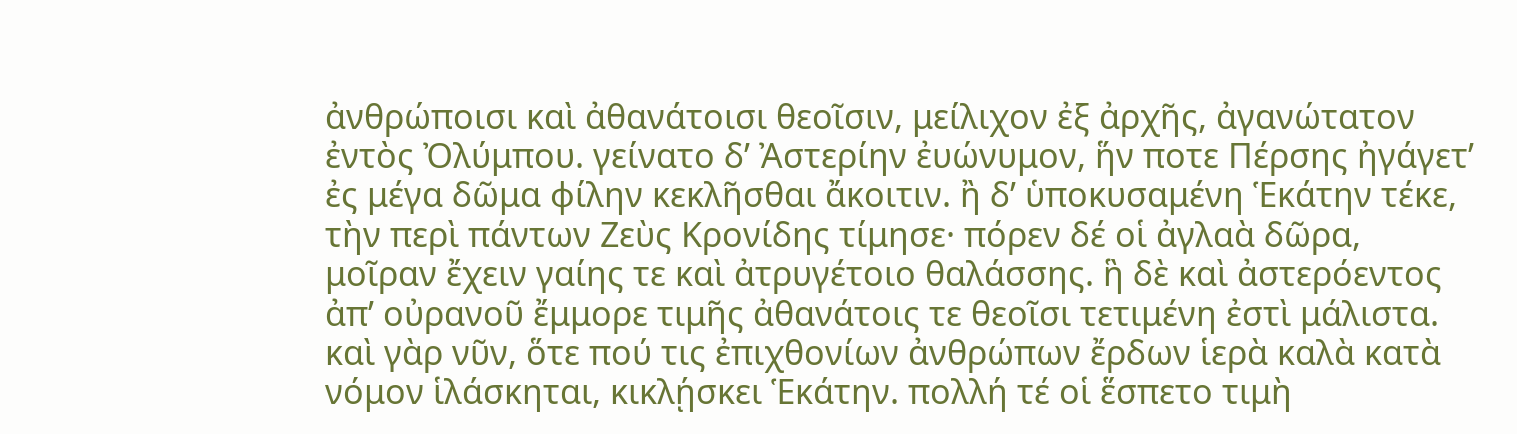ἀνθρώποισι καὶ ἀθανάτοισι θεοῖσιν, μείλιχον ἐξ ἀρχῆς, ἀγανώτατον ἐντὸς Ὀλύμπου. γείνατο δʼ Ἀστερίην ἐυώνυμον, ἥν ποτε Πέρσης ἠγάγετʼ ἐς μέγα δῶμα φίλην κεκλῆσθαι ἄκοιτιν. ἢ δʼ ὑποκυσαμένη Ἑκάτην τέκε, τὴν περὶ πάντων Ζεὺς Κρονίδης τίμησε· πόρεν δέ οἱ ἀγλαὰ δῶρα, μοῖραν ἔχειν γαίης τε καὶ ἀτρυγέτοιο θαλάσσης. ἣ δὲ καὶ ἀστερόεντος ἀπʼ οὐρανοῦ ἔμμορε τιμῆς ἀθανάτοις τε θεοῖσι τετιμένη ἐστὶ μάλιστα. καὶ γὰρ νῦν, ὅτε πού τις ἐπιχθονίων ἀνθρώπων ἔρδων ἱερὰ καλὰ κατὰ νόμον ἱλάσκηται, κικλῄσκει Ἑκάτην. πολλή τέ οἱ ἕσπετο τιμὴ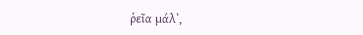ῥεῖα μάλʼ,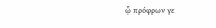ᾧ πρόφρων γε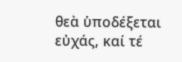θεὰ ὑποδέξεται εὐχάς, καί τέ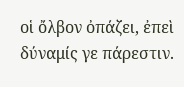οἱ ὄλβον ὀπάζει, ἐπεὶ δύναμίς γε πάρεστιν.